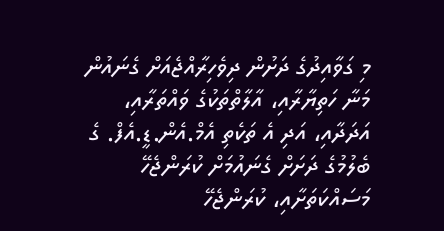މި ގަވާއިދުގެ ދަށުން ދިވެހިރާއްޖެއަށް ގެނައުން މަނާ ހަތިޔާރާއި، އާލާތްތަކުގެ ވައްތަރާއި، އަދަދާއި، އަދި އެ ތަކެތި އެމް.އެން.ޑީ.އެފް. ގެ ބެލުމުގެ ދަށަށް ގެނައުމަށް ކުރަންޖެހޭ މަސައްކަތަށާއި، ކުރަންޖެހޭ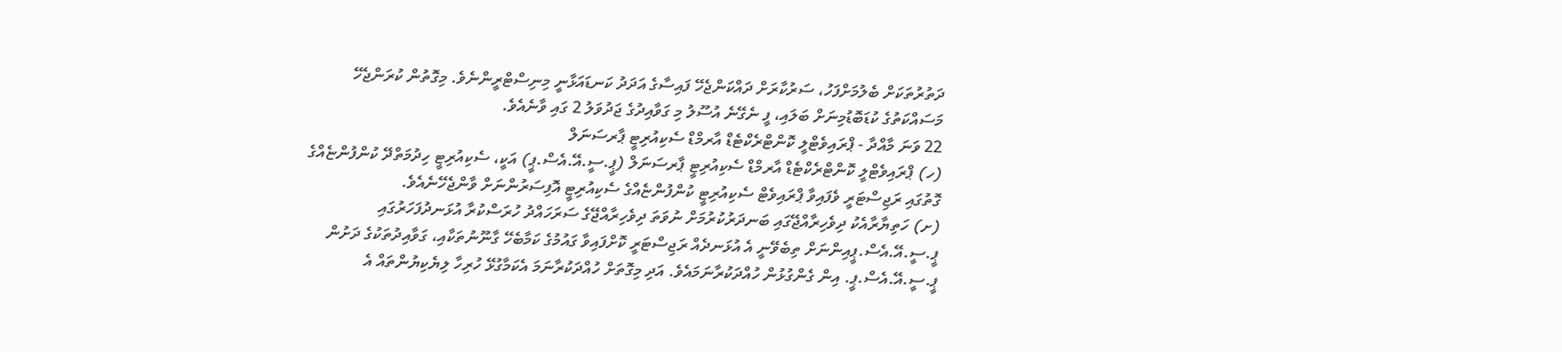ދަތުރުތަކަށް ބެލުމަށްފަހު، ސަރުކާރަށް ދައްކަންޖެހޭ ފައިސާގެ އަދަދު ކަނޑައަޅާނީ މިނިސްޓްރީންނެވެ. މިގޮތުން ކުރަންޖެހޭ މަސައްކަތުގެ ކުޑަބޮޑުމިނަށް ބަލައި، ފީ ނެގޭނެ އުސޫލު މި ގަވާއިދުގެ ޖަދުވަލު 2 ގައި ވާނެއެވެ.
22 ވަނަ މާއްދާ - ޕްރައިވެޓްލީ ކޮންޓްރެކްޓެޑް އާރމްޑް ސެކިއުރިޓީ ޕާރސަނަލް
(ހ) ޕްރައިވެޓްލީ ކޮންޓްރެކްޓެޑް އާރމްޑް ސެކިއުރިޓީ ޕާރސަނަލް (ޕީ.ސީ.އޭ.އެސް.ޕީ) އަކީ، ސެކިއުރިޓީ ހިދުމަތްދޭ ކުންފުންޏެއްގެ ގޮތުގައި ރަޖިސްޓަރީ ވެފައިވާ ޕްރައިވެޓް ސެކިއުރިޓީ ކުންފުންޏެއްގެ ސެކިއުރިޓީ އޮފިސަރުންނަށް ވާންޖެހޭނެއެވެ.
(ށ) ހަތިޔާރާއެކު ދިވެހިރާއްޖޭގައި ބަނދަރުކުރުމަށް ނުވަތަ ދިވެހިރާއްޖޭގެ ސަރަހައްދު ހުރަސްކުރާ އުޅަނދުފަހަރުގައި ޕީ.ސީ.އޭ.އެސް.ޕީއިންނަށް ތިބެވޭނީ އެ އުޅަނދެއް ރަޖިސްޓަރީ ކޮށްފައިވާ ގައުމުގެ ކަމާބެހޭ ގާނޫނުތަކާއި، ގަވާއިދުތަކުގެ ދަށުން ޕީ.ސީ.އޭ.އެސް.ޕީ. އިން ގެންގުޅުން ހުއްދަކުރާނަމައެވެ. އަދި މިގޮތަށް ހުއްދަކުރާނަމަ އެކަމާގުޅޭ ހުރިހާ ލިޔެކިޔުންތައް އެ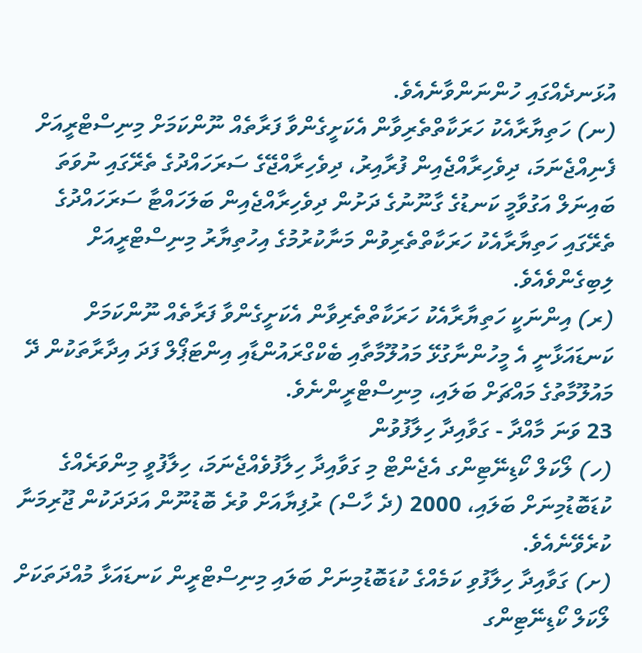އުޅަނދެއްގައި ހުންނަންވާނެއެވެ.
(ނ) ހަތިޔާރާއެކު ހަރަކާތްތެރިވާން އެކަށީގެންވާ ފަރާތެއް ނޫންކަމަށް މިނިސްޓްރީއަށް ފެނިއްޖެނަމަ، ދިވެހިރާއްޖެއިން ފުރާއިރު، ދިވެހިރާއްޖޭގެ ސަރަހައްދުގެ ތެރޭގައި ނުވަތަ ބައިނަލް އަގުވާމީ ކަނޑުގެ ގާނޫނުގެ ދަށުން ދިވެހިރާއްޖެއިން ބަލަހައްޓާ ސަރަހައްދުގެ ތެރޭގައި ހަތިޔާރާއެކު ހަރަކާތްތެރިވުން މަނާކުރުމުގެ އިހުތިޔާރު މިނިސްޓްރީއަށް ލިބިގެންވެއެވެ.
(ރ) އިންނަކީ ހަތިޔާރާއެކު ހަރަކާތްތެރިވާން އެކަށީގެންވާ ފަރާތެއް ނޫންކަމަށް ކަނޑައަޅާނީ އެ މީހުންނާގުޅޭ މައުލޫމާތާއި ބެކްގްރައުންޑާއި އިންޓަޕޯލް ފަދަ އިދާރާތަކުން ދޭ މައުލޫމާތުގެ މައްޗަށް ބަލައި، މިނިސްޓްރީންނެވެ.
23 ވަނަ މާއްދާ - ގަވާއިދާ ހިލާފުވުން
(ހ) ލޯކަލް ކޯޑިނޭޓިންގ އެޖެންޓް މި ގަވާއިދާ ހިލާފުވެއްޖެނަމަ، ހިލާފުވީ މިންވަރެއްގެ ކުޑަބޮޑުމިނަށް ބަލައި، 2000 (ދެ ހާސް) ރުފިޔާއަށް ވުރެ ބޮޑުނޫން އަދަދަކުން ޖޫރިމަނާ ކުރެވޭނެއެވެ.
(ށ) ގަވާއިދާ ހިލާފުވި ކަމެއްގެ ކުޑަބޮޑުމިނަށް ބަލައި މިނިސްޓްރީން ކަނޑައަޅާ މުއްދަތަކަށް ލޯކަލް ކޯޑިނޭޓިންގ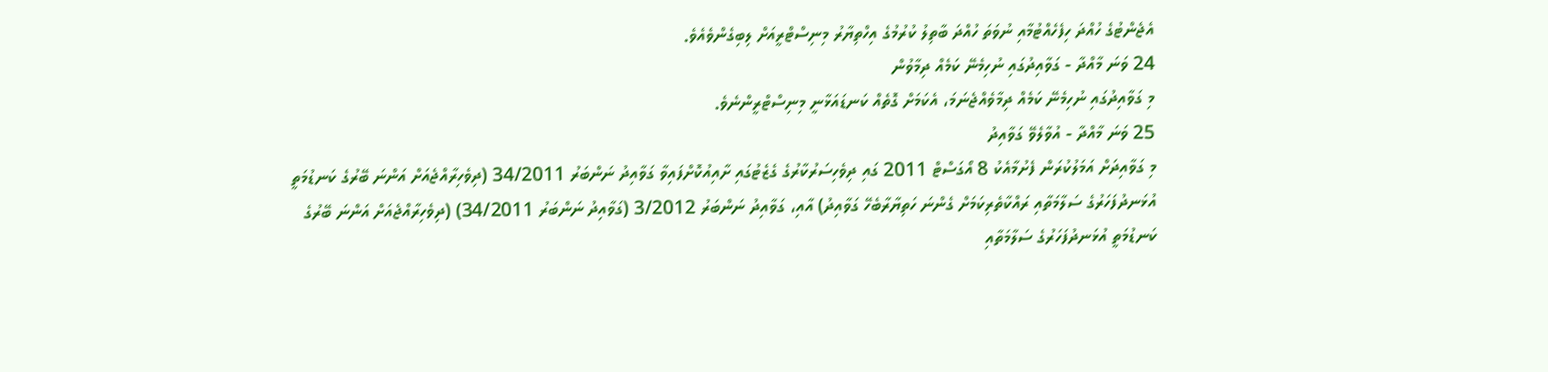އެޖެންޓުގެ ހުއްދަ ހިފެހެއްޓުމާއި ނުވަތަ ހުއްދަ ބާތިލު ކުރުމުގެ އިހްތިޔާރު މިނިސްޓްރީއަށް ލިބިގެންވެއެވެ.
24 ވަނަ މާއްދާ - ގަވާއިދުގައި ނުހިމެނޭ ކަމެއް ދިމާވުން
މި ގަވާއިދުގައި ނުހިމެނޭ ކަމެއް ދިމާވެއްޖެނަމަ، އެކަމަށް ގޮތެއް ކަނޑައަޅާނީ މިނިސްޓްރީންނެވެ.
25 ވަނަ މާއްދާ - އުވާލެވޭ ގަވާއިދު
މި ގަވާއިދަށް އަމަލުކުރަން ފެށުމާއެކު 8 އޯގަސްޓް 2011 ގައި ދިވެހިސަރުކާރުގެ ގެޒެޓުގައި ށާއިއުކޮށްފައިވާ ގަވާއިދު ނަންބަރު 34/2011 (ދިވެހިރާއްޖެއަށް އަންނަ ބޭރުގެ ކަނޑުމަތީ އުޅަނދުފަހަރުގެ ސަލާމަތާއި ރައްކާތެރިކަމަށް ގެންނަ ހަތިޔާރާބެހޭ ގަވާއިދު) އާއި، ގަވާއިދު ނަންބަރު 3/2012 (ގަވާއިދު ނަންބަރު 34/2011) (ދިވެހިރާއްޖެއަށް އަންނަ ބޭރުގެ ކަނޑުމަތީ އުޅަނދުފަހަރުގެ ސަލާމަތާއި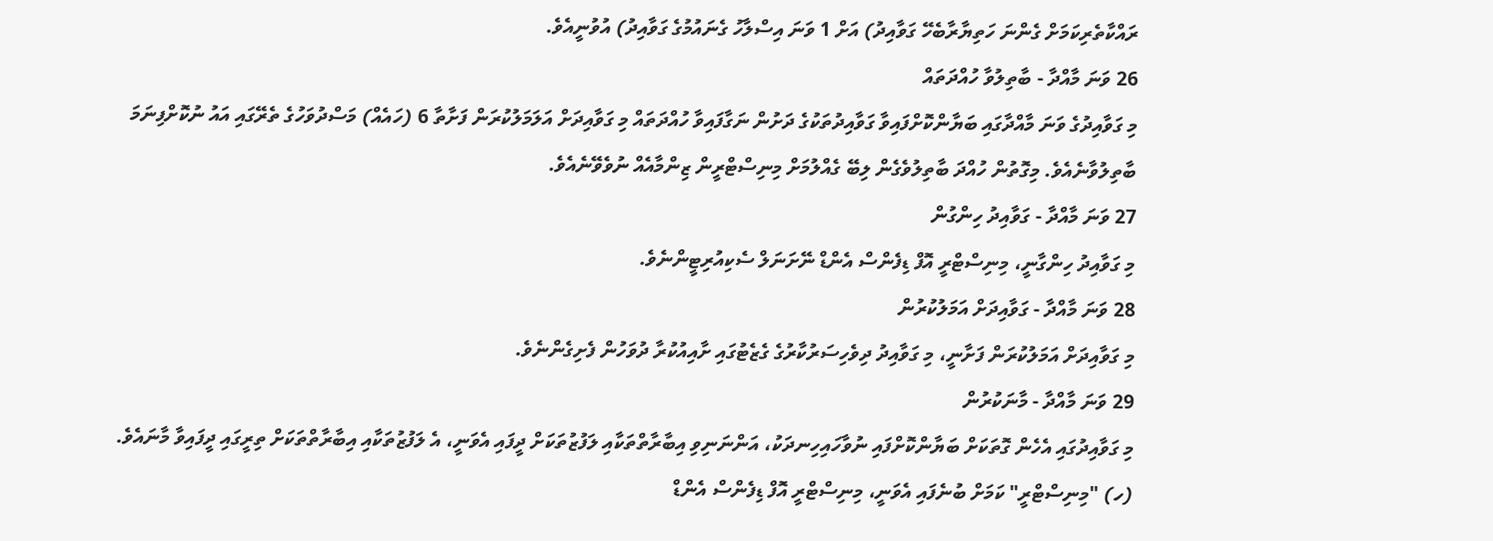ރައްކާތެރިކަމަށް ގެންނަ ހަތިޔާރާބެހޭ ގަވާއިދު) އަށް 1 ވަނަ އިސްލާހު ގެނައުމުގެ ގަވާއިދު) އުވުނީއެވެ.
26 ވަނަ މާއްދާ - ބާތިލުވާ ހުއްދަތައް
މި ގަވާއިދުގެ ވަނަ މާއްދާގައި ބަޔާންކޮށްފައިވާ ގަވާއިދުތަކުގެ ދަށުން ނަގާފައިވާ ހުއްދަތައް މި ގަވާއިދަށް އަލަމަލުކުރަން ފަށާތާ 6 (ހައެއް) މަސްދުވަހުގެ ތެރޭގައި އައު ނުކޮށްފިނަމަ ބާތިލުވާނެއެވެ. މިގޮތުން ހުއްދަ ބާތިލުވެގެން ލިބޭ ގެއްލުމަށް މިނިސްޓްރީން ޒިންމާއެއް ނުވެވޭނެއެވެ.
27 ވަނަ މާއްދާ - ގަވާއިދު ހިންގުން
މި ގަވާއިދު ހިންގާނީ، މިނިސްޓްރީ އޮފް ޑިފެންސް އެންޑް ނޭށަނަލް ސެކިއުރިޓީންނެވެ.
28 ވަނަ މާއްދާ - ގަވާއިދަށް އަމަލުކުރުން
މި ގަވާއިދަށް އަމަލުކުރަން ފަށާނީ، މި ގަވާއިދު ދިވެހިސަރުކާރުގެ ގެޒެޓުގައި ށާއިއުކުރާ ދުވަހުން ފެށިގެންނެވެ.
29 ވަނަ މާއްދާ - މާނަކުރުން
މި ގަވާއިދުގައި އެހެން ގޮތަކަށް ބަޔާންކޮށްފައި ނުވާހައިހިނދަކު، އަންނަނިވި އިބާރާތްތަކާއި ލަފުޒުތަކަށް ދީފައި އެވަނީ، އެ ލަފުޒުތަކާއި އިބާރާތްތަކަށް ތިރީގައި ދީފައިވާ މާނައެވެ.
(ހ) "މިނިސްޓްރީ" ކަމަށް ބުނެފައި އެވަނީ، މިނިސްޓްރީ އޮފް ޑިފެންސް އެންޑް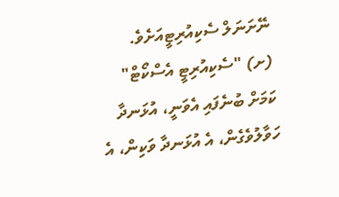ނޭށަނަލް ސެކިއުރިޓީއަށެވެ.
(ށ) "ސެކިއުރިޓީ އެސްކޯޓް" ކަމަށް ބުނެފައި އެވަނީ، އުޅަނދާ ހަވާލުވެގެން، އެ އުޅަނދާ ވަކިން، އެ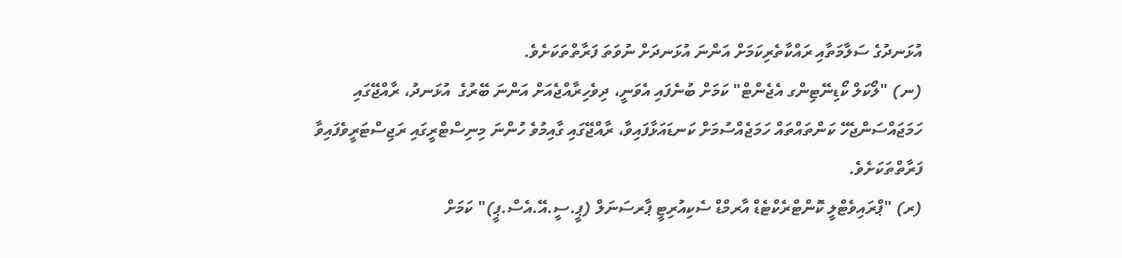އުޅަނދުގެ ސަލާމަތާއި ރައްކާތެރިކަމަށް އަންނަ އުޅަނދަށް ނުވަތަ ފަރާތްތަކަށެވެ.
(ނ) "ލޯކަލް ކޯޑިނޭޓިންގ އެޖެންޓް" ކަމަށް ބުނެފައި އެވަނީ، ދިވެހިރާއްޖެއަށް އަންނަ ބޭރުގެ  އުޅަނދު، ރާއްޖޭގައި ހަމަޖައްސަންޖެހޭ ކަންތައްތައް ހަމަޖެއްސުމަށް ކަނޑައަޅާފައިވާ، ރާއްޖޭގައި ގާއިމުވެ ހުންނަ މިނިސްޓްރީގައި ރަޖިސްޓަރީވެފައިވާ ފަރާތްތަކަށެވެ.
(ރ) "ޕްރައިވެޓްލީ ކޮންޓްރެކްޓެޑް އާރމްޑް ސެކިއުރިޓީ ޕާރސަނަލް (ޕީ.ސީ.އޭ.އެސް.ޕީ)" ކަމަށް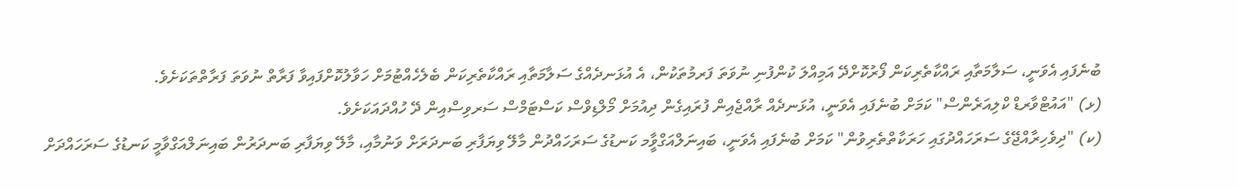ބުނެފައި އެވަނީ، ސަލާމަތާއި ރައްކާތެރިކަން ފޯރުކޮށްދޭ އަމިއްލަ ކުންފުނި ނުވަތަ ފަރމުތަކުން، އެ އުޅަނދެއްގެ ސަލާމަތާއި ރައްކާތެރިކަން ބެލެހެއްޓުމަށް ހަވާލުކޮށްފައިވާ ފަރާތް ނުވަތަ ފަރާތްތަކަށެވެ.
(ޅ) "އައުޓްވާރޑް ކްލިއަރެންސް" ކަމަށް ބުނެފައި އެވަނީ، އުޅަނދެއް ރާއްޖެއިން ފުރައިގެން ދިއުމަށް މޯލްޑިވްސް ކަސްޓަމްސް ސަރވިސްއިން ދޭ ހުއްދައަކަށެވެ.
(ކ) "ދިވެހިރާއްޖޭގެ ސަރަހައްދުގައި ހަރަކާތްތެރިވުން" ކަމަށް ބުނެފައި އެވަނީ، ބައިނަލްއަގްވާީމ ކަނޑުގެ ސަރަހައްދުން މާލޭ ވިޔަފާރި ބަނދަރަށް ވަނުމާއި، މާލޭ ވިޔަފާރި ބަނދަރުން ބައިނަލްއަގްވާމީ ކަނޑުގެ ސަރަހައްދަށް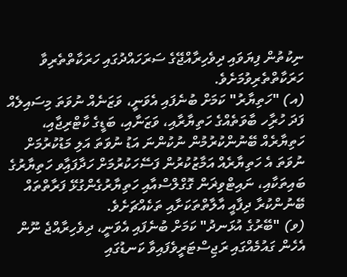ނިކުތުން ފިޔަވައި ދިވެހިރާއްޖޭގެ ސަރަހައްދުގައި ހަރަކާތްތެރިވާ ހަރަކާތްތެރިވުމަށެވެ.
(އ) "ހަތިޔާރު" ކަމަށް ބުނެފައި އެވަނީ، ވަޒަނެއް ނުވަތަ މިސައިލެއް ފަދަ ހުރިާހ ބާވަތެއްގެ ހަތިޔާރާއި، ވަޒަނާއި، ބަޑީގެ ކާޓްރިޖާއި، ހަތިޔާރެއް ބޭނުންކުރުމުން ނުކުންނަ އަޑު ނުވަތަ އަލި މަޑުކުރުމަށް ނުވަތަ އެ ހަތިޔާރެއް އަމާޒުކުރުން ފަސޭހަކުރުމަށް ހަދާފައިާވ ހަތިޔާރުގެ ބައިތަކާއި، ނައިޓްވިޜަން ގޮގްލްސްއާއި ހަތިޔާރުގެންގުޅޭ ފަރާތްތައް ބޭނުންކުރާ ދިފާއީ އާލާތްތަކަށާއި ތަކެއްޗަށެވެ.
(ވ) "ބޭރުގެ އުޅަނދު" ކަމަށް ބުނެފައި އެވަނީ، ދިވެހިރާއްޖެ ނޫން އެހެން ގައުމެއްގައި ރަޖިސްޓަރީވެފައިވާ ކަނޑުގައި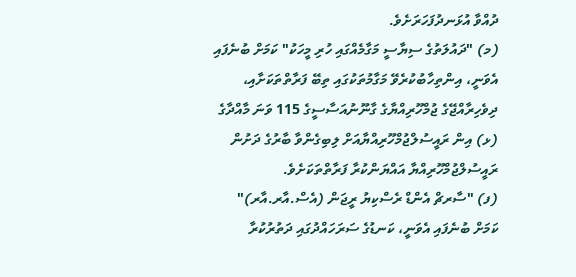ދުއްވާ އުޅަނދުފަހަރަށެވެ.
(މ) "ދައުލަތުގެ ސިޔާސީ މަގާމެއްގައި ހުރި މީހަކު" ކަމަށް ބުނެފައި އެވަނީ، އިންތިހާބުކުރެވޭ މަގާމުތަކުގައި ތިބޭ ފަރާތްތަކަށާއި، ދިވެހިރާއްޖޭގެ ޖުމްހޫރިއްޔާގެ ގާނޫނުއަސާސީގެ 115 ވަނަ މާއްދާގެ (ޅ) އިން ރައީސުލްޖުމްހޫރިއްޔާއަށް ލިބިގެންވާ ބާރުގެ ދަށުން ރައީސުލްޖުމްހޫރިއްޔާ އައްޔަންކުރާ ފަރާތްތަކަށެވެ.
(ފ) "ސާރޗް އެންޑް ރެސްކިޔު ރީޖަން (އެސް.އާރ.އާރ)" ކަމަށް ބުނެފައި އެވަނީ، ކަނޑުގެ ސަރަހައްދުގައި ދަތުރުކުރާ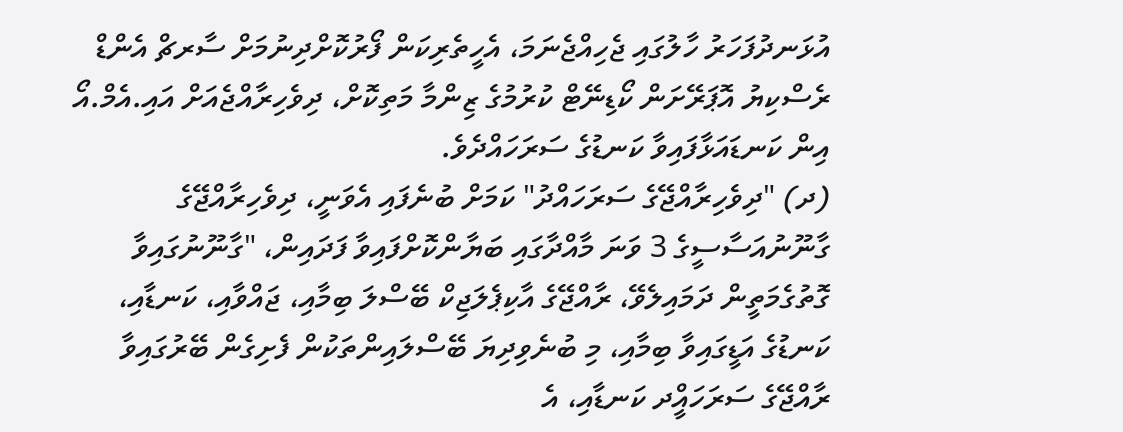އުޅަނދުފަހަރު ހާލުގައި ޖެހިއްޖެނަމަ، އެހީތެރިކަން ފޯރުކޮށްދިނުމަށް ސާރޗް އެންޑް ރެސްކިޔު އޮޕަރޭށަން ކޯޑިނޭޓް ކުރުމުގެ ޒިންމާ މަތިކޮށް، ދިވެހިރާއްޖެއަށް އައި.އެމް.އޯ އިން ކަނޑައަޅާފައިވާ ކަނޑުގެ ސަރަހައްދެވެ.
(ދ) "ދިވެހިރާއްޖޭގެ ސަރަހައްދު" ކަމަށް ބުނެފައި އެވަނީ، ދިވެހިރާއްޖޭގެ ގާނޫނުއަސާސީގެ 3 ވަނަ މާއްދާގައި ބަޔާންކޮށްފައިވާ ފަދައިން، "ގާނޫނުގައިވާ ގޮތުގެމަތީން ދަމައިލެވޭ، ރާއްޖޭގެ އާކިޕެލަޖިކް ބޭސްލަ ބިމާއި، ޖައްވާއި، ކަނޑާއި، ކަނޑުގެ އަޑީގައިވާ ބިމާއި، މި ބުނެވިދިޔަ ބޭސްލައިންތަކުން ފެށިގެން ބޭރުގައިވާ ރާއްޖޭގެ ސަރަހައްީދ ކަނޑާއި، އެ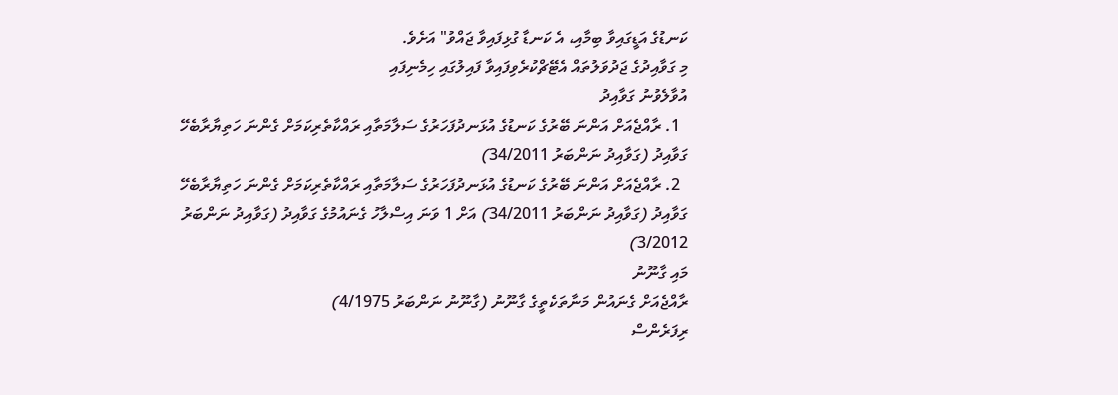ކަނޑުގެ އަޑީގައިވާ ބިމާއި، އެ ކަނޑާ ގުޅިފައިވާ ޖައްވު" އަށެވެ.
މި ގަވާއިދުގެ ޖަދުވަލުތައް އެޓޭޗްކުރެވިފައިވާ ފައިލުގައި ހިމެނިފައި
އުވާލެވުނު ގަވާއިދު
  1. ރާއްޖެއަށް އަންނަ ބޭރުގެ ކަނޑުގެ އުޅަނދުފަހަރުގެ ސަލާމަތާއި ރައްކާތެރިކަމަށް ގެންނަ ހަތިޔާރާބެހޭ ގަވާއިދު (ގަވާއިދު ނަންބަރު 34/2011)
  2. ރާއްޖެއަށް އަންނަ ބޭރުގެ ކަނޑުގެ އުޅަނދުފަހަރުގެ ސަލާމަތާއި ރައްކާތެރިކަމަށް ގެންނަ ހަތިޔާރާބެހޭ ގަވާއިދު (ގަވާއިދު ނަންބަރު 34/2011) އަށް 1 ވަނަ އިސްލާހު ގެނައުމުގެ ގަވާއިދު (ގަވާއިދު ނަންބަރު 3/2012)
މައި ގާނޫނު
ރާއްޖެއަށް ގެނައުން މަނާތަކެތީގެ ގާނޫނު (ގާނޫނު ނަންބަރު 4/1975)
ރިފަރެންސް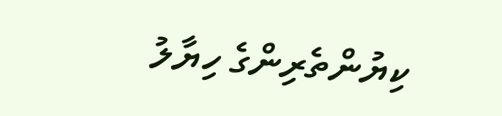ކިޔުންތެރިންގެ ހިޔާލު